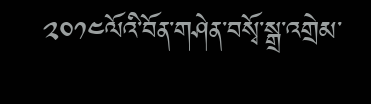༢༠༡༤ལོའི་བོན་གཤེན་བསྭོ་སྒྲ་འགྲེམ་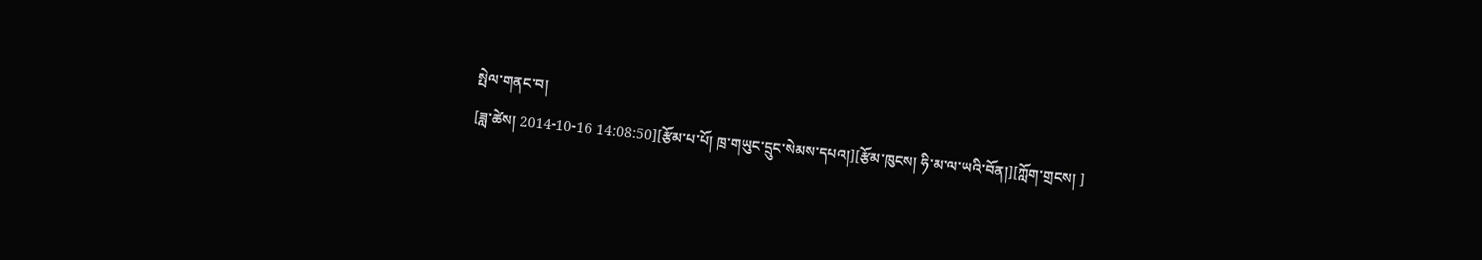སྤེལ་གནང་བ།
[ཟླ་ཚེས། 2014-10-16 14:08:50][རྩོམ་པ་པོ། ཁྲ་གཡུང་དྲུང་སེམས་དཔའ།][རྩོམ་ཁུངས། ཧི་མ་ལ་ཡའི་བོན།][ཀློག་གྲངས། ]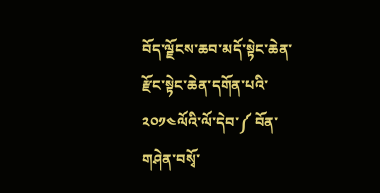བོད་ལྗོངས་ཆབ་མདོ་སྟེང་ཆེན་རྫོང་སྟེང་ཆེན་དགོན་པའི་༢༠༡༤ལོའི་ལོ་དེབ་༼ བོན་གཤེན་བསྭོ་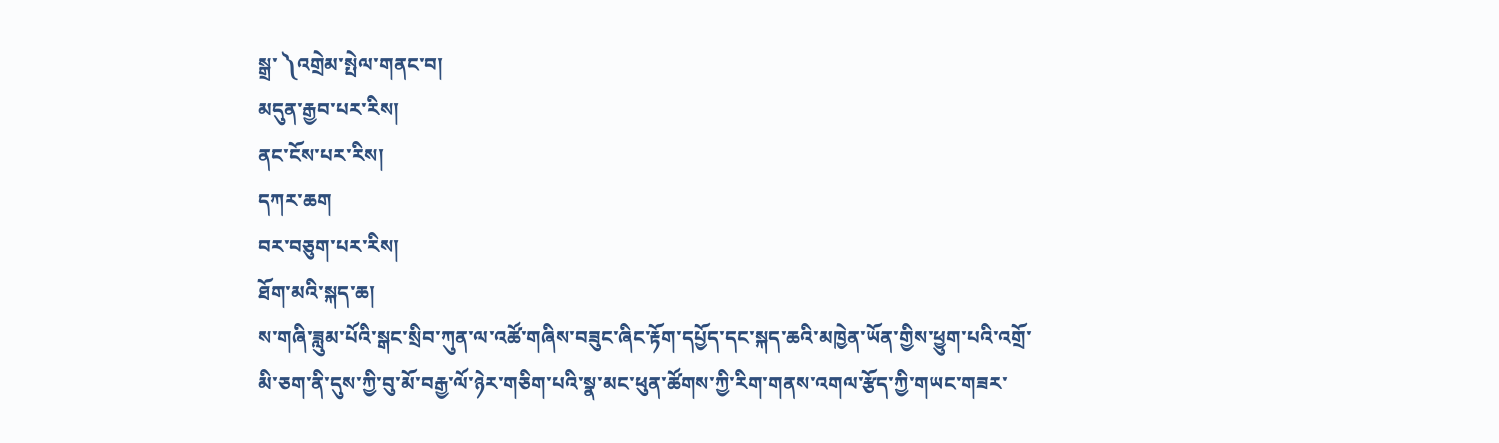སྒྲ་ ༽འགྲེམ་སྤེལ་གནང་བ།
མདུན་རྒྱབ་པར་རིས།
ནང་ངོས་པར་རིས།
དཀར་ཆག
བར་བཅུག་པར་རིས།
ཐོག་མའི་སྐད་ཆ།
ས་གཞི་ཟླུམ་པོའི་སྒང་སྲིབ་ཀུན་ལ་འཚོ་གཞིས་བཟུང་ཞིང་རྟོག་དཔྱོད་དང་སྐད་ཆའི་མཁྱེན་ཡོན་གྱིས་ཕྱུག་པའི་འགྲོ་མི་ཅག་ནི་དུས་ཀྱི་བུ་མོ་བརྒྱ་ལོ་ཉེར་གཅིག་པའི་སྣ་མང་ཕུན་ཚོགས་ཀྱི་རིག་གནས་འགལ་རྩོད་ཀྱི་གཡང་གཟར་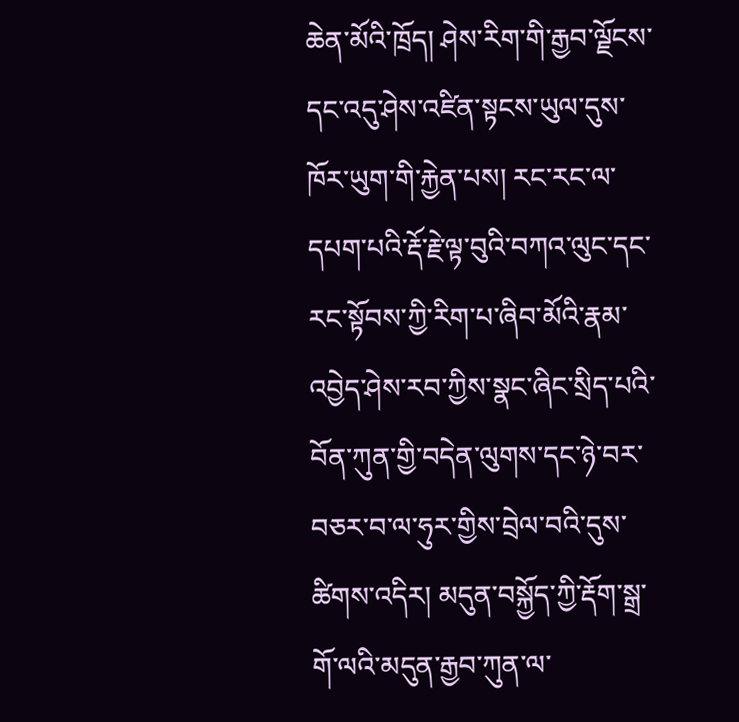ཆེན་མོའི་ཁྲོད། ཤེས་རིག་གི་རྒྱབ་ལྗོངས་དང་འདུ་ཤེས་འཛིན་སྟངས་ཡུལ་དུས་ཁོར་ཡུག་གི་རྐྱེན་པས། རང་རང་ལ་དཔག་པའི་རྡོ་རྗེ་ལྟ་བུའི་བཀའ་ལུང་དང་རང་སྟོབས་ཀྱི་རིག་པ་ཞིབ་མོའི་རྣམ་འབྱེད་ཤེས་རབ་ཀྱིས་སྣང་ཞིང་སྲིད་པའི་བོན་ཀུན་གྱི་བདེན་ལུགས་དང་ཉེ་བར་བཅར་བ་ལ་ཧུར་གྱིས་བྲེལ་བའི་དུས་ཚིགས་འདིར། མདུན་བསྐྱོད་ཀྱི་རྡོག་སྒྲ་གོ་ལའི་མདུན་རྒྱབ་ཀུན་ལ་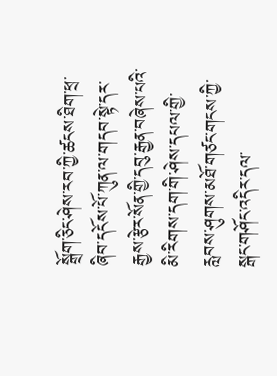སྒྲོག་ཅིང་ཤེས་རབ་ཀྱི་ཚངས་ཐིག་ཕྲ་ཞིབ་དངོས་པོ་ཀུན་ལ་གདབ་སྟེ་དར་རྒྱས་རྩེར་སོན་གྱི་དབུ་རྒྱན་བཞེས་པའི་མི་རིགས་དག་གི་ཤེས་དཔལ་གྱི་རླབས་ཤུགས་མཐོ་གཙང་གངས་ཀྱི་སྒང་གཤོང་འདིར་དལ་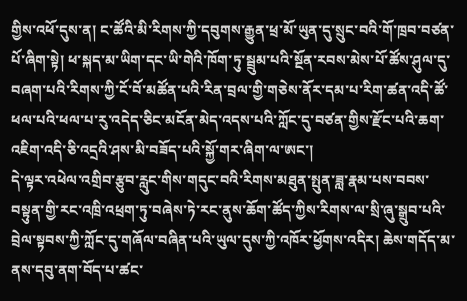གྱིས་འཕོ་དུས་ན། ང་ཚོའི་མི་རིགས་ཀྱི་དབུགས་རྒྱུན་ཕྲ་མོ་ཡུན་དུ་སྲུང་བའི་གོ་ཁྲབ་བཙན་པོ་ཞིག་སྟེ། ཕ་སྐད་མ་ཡིག་དང་ཡི་གེའི་ཁོག་ཏུ་སྦྲུམ་པའི་སྔོན་རབས་མེས་པོ་ཚོས་ཤུལ་དུ་བཞག་པའི་རིགས་ཀྱི་ངོ་བོ་མཚོན་པའི་རིན་བྲལ་གྱི་གཅེས་ནོར་དམ་པ་རིག་ཚན་འདི་ཚོ་ཕལ་པའི་ཕལ་པ་རུ་འདེད་ཅིང་མངོན་མེད་འདས་པའི་ཀློང་དུ་བཙན་གྱིས་རྫོང་པའི་ཆག་འཇིག་འདི་ཅི་འདྲའི་ཤས་མི་བཟོད་པའི་སྐྱོ་གར་ཞིག་ལ་ཨང་།
དེ་ལྟར་འཕེལ་འགྲིབ་རྩུབ་རླུང་གིས་གདུང་བའི་རིགས་མཐུན་སྤུན་ཟླ་རྣམ་པས་བབས་བསྟུན་གྱི་རང་འཁྲི་འཕྲག་ཏུ་བཞེས་ཏེ་རང་ནུས་ཆོག་ཚོད་ཀྱིས་རིགས་ལ་སྲི་ཞུ་སྒྲུབ་པའི་བྲེལ་སྟབས་ཀྱི་ཀློང་དུ་གཞོལ་བཞིན་པའི་ཡུལ་དུས་ཀྱི་འཁོར་ཕྱོགས་འདིར། ཆེས་གདོད་མ་ནས་དབུ་ནག་བོད་པ་ཚང་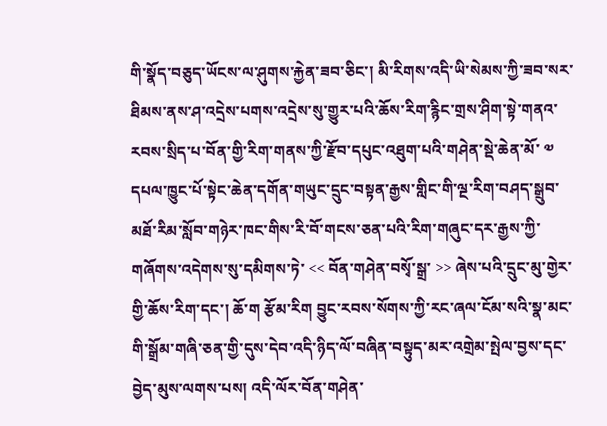གི་སྣོད་བཅུད་ཡོངས་ལ་ཤུགས་རྐྱེན་ཟབ་ཅིང་། མི་རིགས་འདི་ཡི་སེམས་ཀྱི་ཟབ་སར་ཐིམས་ནས་ཤ་འདྲེས་པགས་འདྲེས་སུ་གྱུར་པའི་ཆོས་རིག་རྙིང་གྲས་ཤིག་སྟེ་གནའ་རབས་སྲིད་པ་བོན་གྱི་རིག་གནས་ཀྱི་རྫོབ་དཔུང་འཐུག་པའི་གཤེན་སྡེ་ཆེན་མོ་ ༧ དཔལ་ཁྱུང་པོ་སྟེང་ཆེན་དགོན་གཡུང་དྲུང་བསྟན་རྒྱས་གླིང་གི་ལྔ་རིག་བཤད་སྒྲུབ་མཐོ་རིམ་སློབ་གཉེར་ཁང་གིས་རི་བོ་གངས་ཅན་པའི་རིག་གཞུང་དར་རྒྱས་ཀྱི་གཞོགས་འདེགས་སུ་དམིགས་ཏེ་ << བོན་གཤེན་བསྭོ་སྒྲ་ >> ཞེས་པའི་དྲུང་མུ་གྱེར་གྱི་ཆོས་རིག་དང་། ཆོ་ག རྩོམ་རིག བྱུང་རབས་སོགས་ཀྱི་རང་ཞལ་ངོམ་སའི་སྣ་མང་གི་སྒྲོམ་གཞི་ཅན་གྱི་དུས་དེབ་འདི་ཉིད་ལོ་བཞིན་བསྟུད་མར་འགྲེམ་སྤེལ་བྱས་དང་བྱེད་མུས་ལགས་པས། འདི་ལོར་བོན་གཤེན་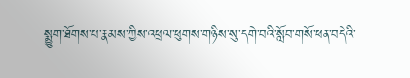སྨྱུག་ཐོགས་པ་རྣམས་ཀྱིས་འཕྲལ་ཕུགས་གཉིས་སུ་དགེ་བའི་སློབ་གསོ་ཕན་བདེའི་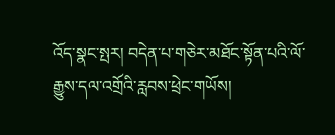འོད་སྣང་སྤར། བདེན་པ་གཅེར་མཐོང་སྟོན་པའི་ལོ་རྒྱུས་དལ་འགྲོའི་རླབས་ཕྲེང་གཡོས།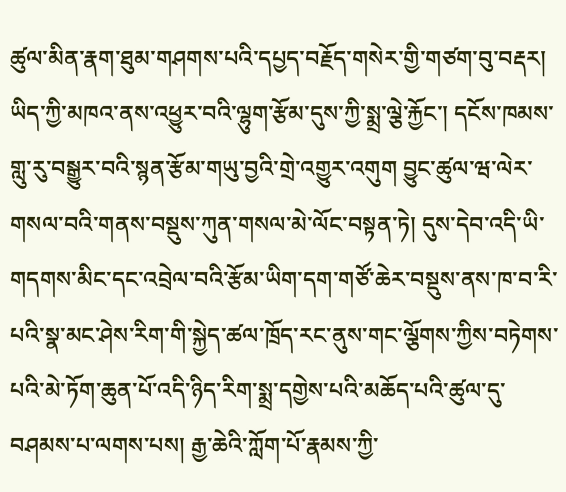ཚུལ་མིན་རྣག་ཐུམ་གཤགས་པའི་དཔྱད་བརྗོད་གསེར་གྱི་གཙག་བུ་བརྡར། ཡིད་ཀྱི་མཁའ་ནས་འཕྱུར་བའི་ལྷུག་རྩོམ་དུས་ཀྱི་སྨྲ་ལྕེ་རྐྱོང་། དངོས་ཁམས་གླུ་རུ་བསྒྱུར་བའི་སྙན་རྩོམ་གཡུ་བྱའི་གྲེ་འགྱུར་འགུག བྱུང་ཚུལ་ཝ་ལེར་གསལ་བའི་གནས་བསྡུས་ཀུན་གསལ་མེ་ལོང་བསྟན་ཏེ། དུས་དེབ་འདི་ཡི་གདགས་མིང་དང་འབྲེལ་བའི་རྩོམ་ཡིག་དག་གཙོ་ཆེར་བསྡུས་ནས་ཁ་བ་རི་པའི་སྣ་མང་ཤེས་རིག་གི་སྐྱེད་ཚལ་ཁྲོད་རང་ནུས་གང་ལྕོགས་ཀྱིས་བཏེགས་པའི་མེ་ཏོག་ཆུན་པོ་འདི་ཉིད་རིག་སྨྲ་དགྱེས་པའི་མཆོད་པའི་ཚུལ་དུ་བཤམས་པ་ལགས་པས། རྒྱ་ཆེའི་ཀློག་པོ་རྣམས་ཀྱི་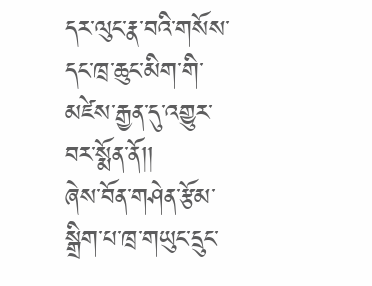དར་ལུང་རྣ་བའི་གསོས་དང་ཁྲ་ཆུང་མིག་གི་མཛེས་རྒྱན་དུ་འགྱུར་བར་སྨོན་ནོ།།
ཞེས་བོན་གཤེན་རྩོམ་སྒྲིག་པ་ཁྲ་གཡུང་དྲུང་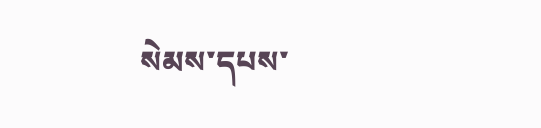སེམས་དཔས་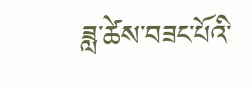ཟླ་ཚེས་བཟང་པོའི་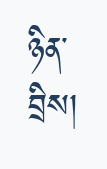ཉིན་བྲིས།